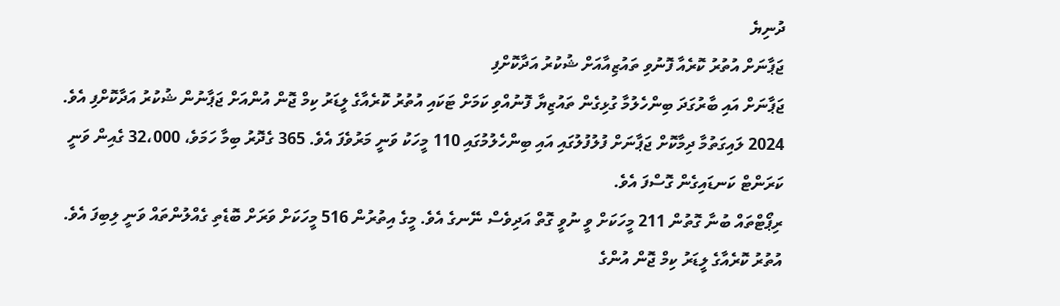ދުނިޔެ
ޖަޕާނަށް އުތުރު ކޮރެއާ ފޮނުވި ތައުޒިއާއަށް ޝުކުރު އަދާކޮށްފި
ޖަޕާނަށް އައި ބާރުގަދަ ބިންހެލުމާ ގުޅިގެން ތައުޒިޔާ ފޮނުއްވި ކަމަށް ޓަކައި އުތުރު ކޮރެއާގެ ލީޑަރު ކިމް ޖޮން އުންއަށް ޖަޕާނުން ޝުކުރު އަދާކޮށްފި އެވެ.
2024 ލައިގަތުމާ ދިމާކޮށް ޖަޕާނަށް ފުލުފުލުގައި އައި ބިންހެލުމުގައި 110 މީހަކު ވަނީ މަރުވެފަ އެވެ. 365 ގެދޮރު ބިމާ ހަމަވެ، 32،000 ގެއިން ވަނީ ކަރަންޓް ކަނޑައިގެން ގޮސްފަ އެވެ.
ރިޕޯޓްތައް ބުނާ ގޮތުން 211 މީހަކަށް ވީ ނުވީ ގޮތް އަދިވެސް ނޭނގެ އެވެ. މީގެ އިތުރުން 516 މީހަކަށް ވަރަށް ބޮޑެތި ގެއްލުންތައް ވަނީ ލިބިފަ އެވެ.
އުތުރު ކޮރެއާގެ ލީޑަރު ކިމް ޖޮން އުންގެ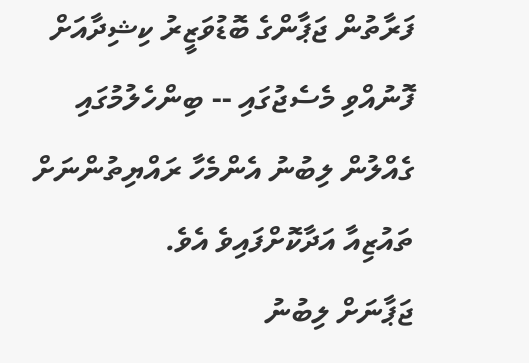ފަރާތުން ޖަޕާންގެ ބޮޑުވަޒީރު ކިޝިދާއަށް ފޮނުއްވި މެސެޖުގައި -- ބިންހެލުމުގައި ގެއްލުން ލިބުނު އެންމެހާ ރައްޔިތުންނަށް ތައުޒިއާ އަދާކޮށްފައިވެ އެވެ.
ޖަޕާނަށް ލިބުނު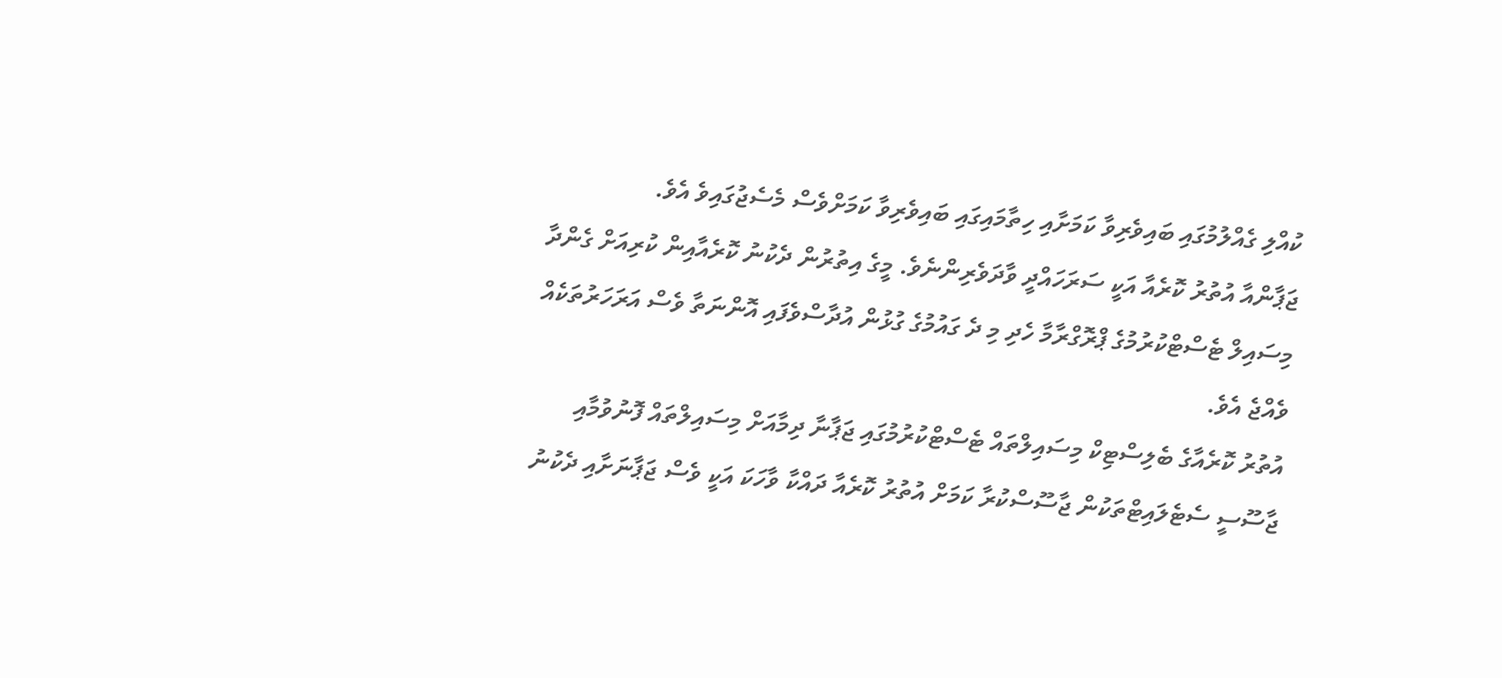ކުއްލި ގެއްލުމުގައި ބައިވެރިވާ ކަމަށާއި ހިތާމައިގައި ބައިވެރިވާ ކަމަށްވެސް މެސެޖުގައިވެ އެވެ.
ޖަޕާންއާ އުތުރު ކޮރެއާ އަކީ ސަރަހައްދީ ވާދަވެރިންނެވެ. މީގެ އިތުރުން ދެކުނު ކޮރެއާއިން ކުރިއަށް ގެންދާ މިސައިލް ޓެސްޓްކުރުމުގެ ޕްރޮގްރާމާ ހެދި މި ދެ ގައުމުގެ ގުޅުން އުދާސްވެފައި އޮންނަތާ ވެސް އަރަހަރުތަކެއް ވެއްޖެ އެވެ.
އުތުރު ކޮރެއާގެ ބެލިސްޓިކް މިސައިލްތައް ޓެސްޓްކުރުމުގައި ޖަޕާނާ ދިމާއަށް މިސައިލްތައް ފޮނުވުމާއި ޖާސޫސީ ސެޓެލައިޓްތަކުން ޖާސޫސްކުރާ ކަމަށް އުތުރު ކޮރެއާ ދައްކާ ވާހަކަ އަކީ ވެސް ޖަޕާނަށާއި ދެކުނު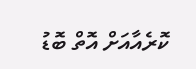ކޮރެއާއަށް އޮތް ބޮޑު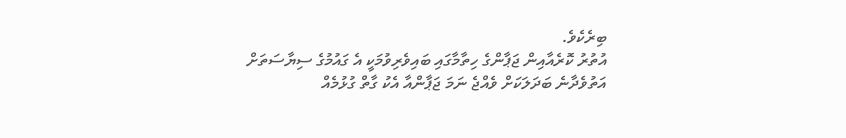ބިރެކެވެ.
އުތުރު ކޮރެއާއިން ޖަޕާންގެ ހިތާމާގައި ބައިވެރިވުމަކީ އެ ގައުމުގެ ސިޔާސަތަށް އަތުވެދާނެ ބަދަލަކަށް ވެއްޖެ ނަމަ ޖަޕާންއާ އެކު ގާތް ގުޅުމެއް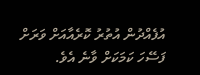އުފެއްދުން އުތުރު ކޮރެއާއަށް ވަރަށް ފަސޭހަ ކަމަކަށް ވާނެ އެވެ.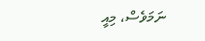ނަމަވެސް، މިއީ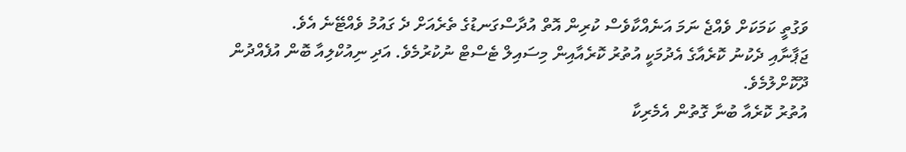ވަގުތީ ކަމަކަށް ވެއްޖެ ނަމަ އަނެއްކާވެސް ކުރިން އޮތް އުދާސްގަނޑުގެ ތެރެއަށް ދެ ގައުމު ވެއްޓޭނެ އެވެ.
ޖަޕާނާއި ދެކުނު ކޮރެއާގެ އެދުމަކީ އުތުރު ކޮރެއާއިން މިސައިލް ޓެސްޓް ނުކުރުމެވެ. އަދި ނިއުކްލިއާ ބޮން އުފެއްދުން ދޫކޮށްލުމެވެ.
އުތުރު ކޮރެއާ ބުނާ ގޮތުން އެމެރިކާ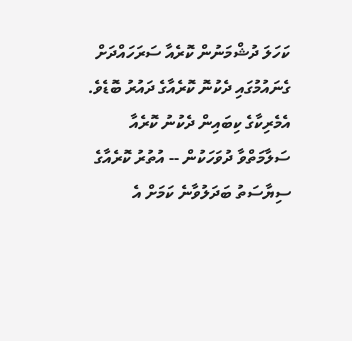ކަހަލަ ދުޝްމަނުން ކޮރެއާ ސަރަހައްދަށް ގެނައުމުގައި ދެކުނޮ ކޮރެއާގެ ދައުރު ބޮޑެވެ. އެމެރިކާގެ ކިބައިން ދެކުނު ކޮރެއާ ސަލާމަތްވާ ދުވަހަކުން -- އުތުރު ކޮރެއާގެ ސިޔާސަތު ބަދަލުވާނެ ކަމަށް އެ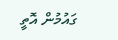ގައުމުން އޮތީ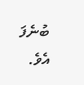ބުނެފަ އެވެ.